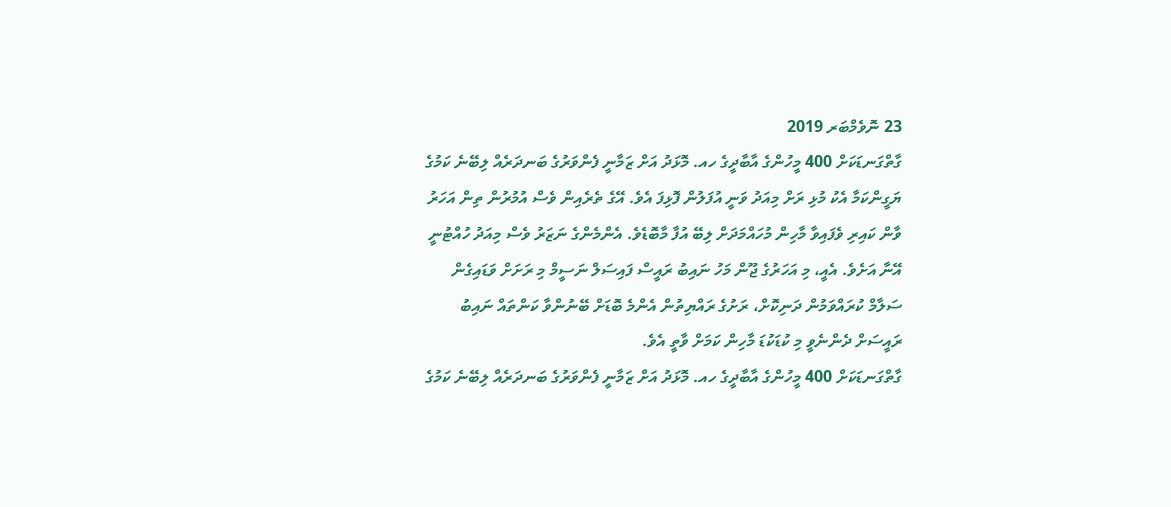23 ނޮވެމްބަރ 2019
ގާތްގަނޑަކަށް 400 މީހުންގެ އާބާދީގެ ހއ. މޮޅަދު އަށް ޒަމާނީ ފެންވަރުގެ ބަނދަރެއް ލިބޭނެ ކަމުގެ ޔަގީންކަމާ އެކު މުޅި ރަށް މިއަދު ވަނީ އުފަލުން ފޮޅިފަ އެވެ. އޭގެ ތެރެއިން ވެސް އުމުރުން ތިން އަހަރު ވާން ކައިރި ވެފައިވާ މާހިން މުހައްމަދަށް ލިބޭ އުފާ މާބޮޑެވެ. އެންމެންގެ ނަޒަރު ވެސް މިއަދު ހުއްޓުނީ އޭނާ އަށެވެ. އެއީ، މި އަހަރުގެ ޖޫން މަހު ނައިބު ރައީސް ފައިސަލް ނަސީމް މި ރަށަށް ވަޑައިގެން ސަލާމް ކުރައްވަމުން ދަނިކޮށް، ރަށުގެ ރައްޔިތުން އެންމެ ބޮޑަށް ބޭނުންވާ ކަންތައް ނައިބު ރައީސަށް ދެންނެވީ މި ކުޑަކުޑަ މާހިން ކަމަށް ވާތީ އެވެ.
ގާތްގަނޑަކަށް 400 މީހުންގެ އާބާދީގެ ހއ. މޮޅަދު އަށް ޒަމާނީ ފެންވަރުގެ ބަނދަރެއް ލިބޭނެ ކަމުގެ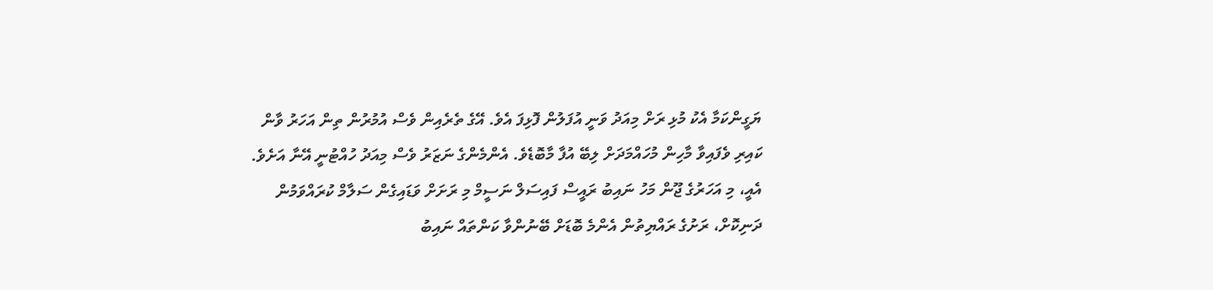ޔަގީންކަމާ އެކު މުޅި ރަށް މިއަދު ވަނީ އުފަލުން ފޮޅިފަ އެވެ. އޭގެ ތެރެއިން ވެސް އުމުރުން ތިން އަހަރު ވާން ކައިރި ވެފައިވާ މާހިން މުހައްމަދަށް ލިބޭ އުފާ މާބޮޑެވެ. އެންމެންގެ ނަޒަރު ވެސް މިއަދު ހުއްޓުނީ އޭނާ އަށެވެ. އެއީ، މި އަހަރުގެ ޖޫން މަހު ނައިބު ރައީސް ފައިސަލް ނަސީމް މި ރަށަށް ވަޑައިގެން ސަލާމް ކުރައްވަމުން ދަނިކޮށް، ރަށުގެ ރައްޔިތުން އެންމެ ބޮޑަށް ބޭނުންވާ ކަންތައް ނައިބު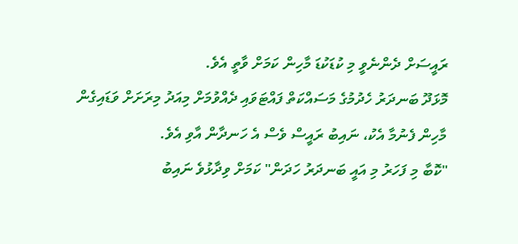ރައީސަށް ދެންނެވީ މި ކުޑަކުޑަ މާހިން ކަމަށް ވާތީ އެވެ.
މޮޅަދޫ ބަނދަރު ހެދުމުގެ މަސައްކަތް ފައްޓަވައި ދެއްވުމަށް މިއަދު މިރަށަށް ވަޑައިގެން މާހިން ފެނުމާ އެކު، ނައިބު ރައީސް ވެސް އެ ހަނދާން އާވި އެވެ.
"ކޮބާ މި ފަހަރު މި އައީ ބަނދަރު ހަދަން" ކަމަށް ވިދާޅުވެ ނައިބު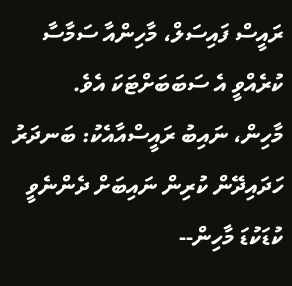ރައީސް ފައިސަލް، މާހިންއާ ސަމާސާ ކުރެއްވީ އެ ސަބަބަށްޓަކަ އެވެ.
މާހިން، ނައިބު ރައީސްއާއެކު: ބަނދަރު ހަދައިދޭން ކުރިން ނައިބަށް ދެންނެވީ ކުޑަކުޑަ މާހިން--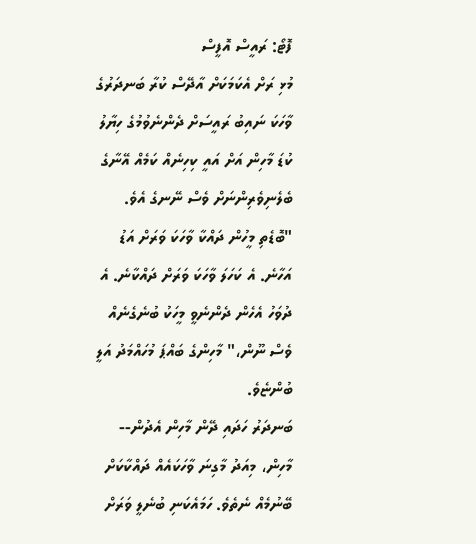ފޮޓޯ: ރައީސް އޮފީސް
މުޅި ރަށް އެކަމަކަށް އާދޭސް ކުރާ ބަނދަރުގެ ވާހަކަ ނައިބު ރައީސަށް ދެންނެވުމުގެ ހިޔާލު ކުޑަ މާހިން އަށް އައީ ކިހިނެއް ކަމެއް އޭނާގެ ބެލެނިވެރިންނަށް ވެސް ނޭނގެ އެވެ.
"ބޮޑެތި މީހުން ދައްކާ ވާހަކަ ވަރަށް އަޑު އަހާނެ. އެ ކަހަލަ ވާހަކަ ވަރަށް ދައްކާނެ. އެ ދުވަހު އެހެން ދެންނެވީ މީހަކު ބުނެގެނެއް ވެސް ނޫން،" މާހިންގެ ބައްޕަ މުހައްމަދު އަލީ ބުންޏެވެ.
ބަނދަރު ހަދައި ދޭން މާހިން އެދުން--
މާހިން، މިއަދު މާގިނަ ވާހަކައެއް ދައްކާކަށް ބޭނުމެއް ނެތެވެ. ހަމައެކަނި ބުނެލީ ވަރަށް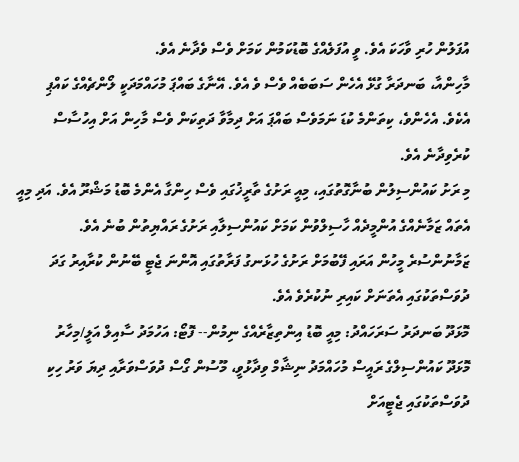އުފަލުން ހުރި ވާހަކަ އެވެ. ވީ އުފަލެއްގެ ބޮޑުކަމުން ކަމަށް ވެސް ވެދާނެ އެވެ.
މާހިންއާ، ބަނދަރާ ގުޅޭ އެހެން ސަބަބެއް ވެސް ވެ އެވެ. އޭނާގެ ބައްޕަ މުހައްމަދަކީ ލޯންޗެއްގެ ކައްޕި އެކެވެ. އެހެންވެ، ކިތަންމެ ކުޑަ ނަމަވެސް ބައްޕަ އަށް ދިމާވާ ދަތިކަން ވެސް މާހިން އަށް އިހުސާސް ކުރެވިދާނެ އެވެ.
މި ރަށު ކައުންސިލުން ބުނާގޮތުގައި، މިއީ ރަށުގެ ތާރީޚުގައި ވެސް ހިންގާ އެންމެ ބޮޑު މަޝްރޫ އެވެ. އަދި މިއީ އެތައް ޒަމާނެއްގެ އުންމީދެއް ހާސިލްވުން ކަމަށް ކައުންސިލާއި ރަށުގެ ރައްޔިތުން ބުނެ އެވެ. ޒަމާނުންސުރެ މީހުން އަރައި ފޭބުމަށް ރަށުގެ ހުޅަނގު ފަރާތުގައި އޮންނަ ޖެޓީ ބޭނުން ކުރާއިރު ގަދަ ދުވަސްތަކުގައި އެތަނަށް ކައިރި ނުކުރެވެ އެވެ.
މޮޅަދޫ ބަނދަރު ސަރަހައްދު: މިއީ ބޮޑު އިންތިޒާރެއްގެ ނިމުން-- ފޮޓޯ: އަހުމަދު ސާއިލް އަލީ/މިހާރު
މޮޅަދޫ ކައުންސިލްގެ ރައީސް މުހައްމަދު ނިޝާމް ވިދާޅުވީ، މޫސުން ގޯސް ދުވަސްވަރާއި ދިޔަ ވަރު ހިކި ދުވަސްތަކުގައި ޖެޓީއަށް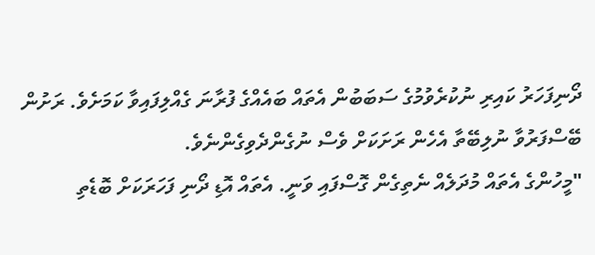ދޯނިފަހަރު ކައިރި ނުކުރެވުމުގެ ސަބަބުން އެތައް ބައެއްގެ ފުރާނަ ގެއްލިފައިވާ ކަމަށެވެ. ރަށުން ބޭސްފަރުވާ ނުލިބޭތާ އެހެން ރަށަކަށް ވެސް ނުގެންދެވިގެންނެވެ.
"މީހުންގެ އެތައް މުދަލެއް ނެތިގެން ގޮސްފައި ވަނީ. އެތައް އޮޑި ދޯނި ފަހަރަކަށް ބޮޑެތި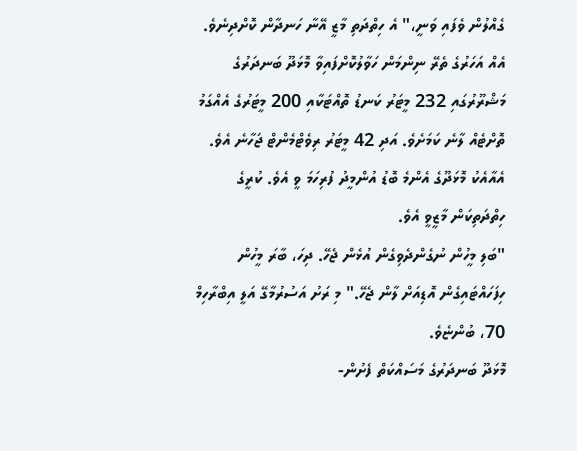ގެއްލުން ވެފައި ވަނީ،" އެ ހިތްދަތި މާޒީ އޭނާ ހަނދާން ކޮށްދިނެވެ.
އެއް އަހަރުގެ ތެރޭ ނިންމަން ހަވާލުކޮށްފައިވާ މޮޅަދޫ ބަނދަރުގެ މަޝްރޫރުގައި 232 މީޓަރު ކަނޑު ތޮއްޓަކާއި 200 މީޓަރުގެ އެއްގަމު ތޮށްޓެއް ލާނެ ކަމަށެވެ. އަދި 42 މީޓަރު ރިވެޓްމެންޓް ޖަހާނެ އެވެ. އެއާއެކު މޮޅަދޫގެ އެންމެ ބޮޑު އުންމީދު ފުރިހަމަ ވީ އެވެ. ކުރީގެ ހިތްދަތިކަން މާޒީވީ އެވެ.
"ބަލި މީހުން ނުގެންދެވިގެން އުޅެން ޖެހޭ. ދިހަ، ބާރަ މީހުން ހިފަހައްޓައިގެން އޮޑިއަށް ލާން ޖެހޭ." މި ރަށު އަސުރުމާގޭ އަލީ އިބްރާހިމް 70، ބުންޏެވެ.
މޮޅަދޫ ބަނދަރުގެ މަސައްކަތް ފެށުން-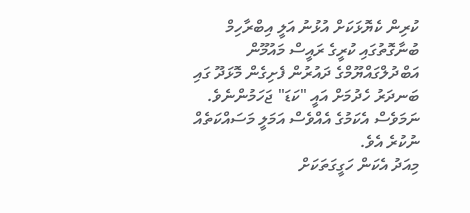ކުރިން ކެޔޮޅަކަށް އުޅުނު އަލީ އިބްރާހިމް ބުނާގޮތުގައި ކުރީގެ ރައީސް މައުމޫން އަބްދުލްގައްޔޫމްގެ ދައުރުން ފެށިގެން މޮޅަދޫ ގައި ބަނދަރު ހެދުމަށް އައީ "ކަޑަ" ޖަހަމުންނެވެ. ނަމަވެސް އެކަމުގެ އެއްވެސް އަމަލީ މަސައްކަތެއް ނުކުރެ އެވެ.
މިއަދު އެކަން ހަގީގަތަކަށް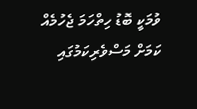ވުމަކީ ބޮޑު ހިތްހަމަ ޖެހުމެއް ކަމަށް މަސްވެރިކަމުގައި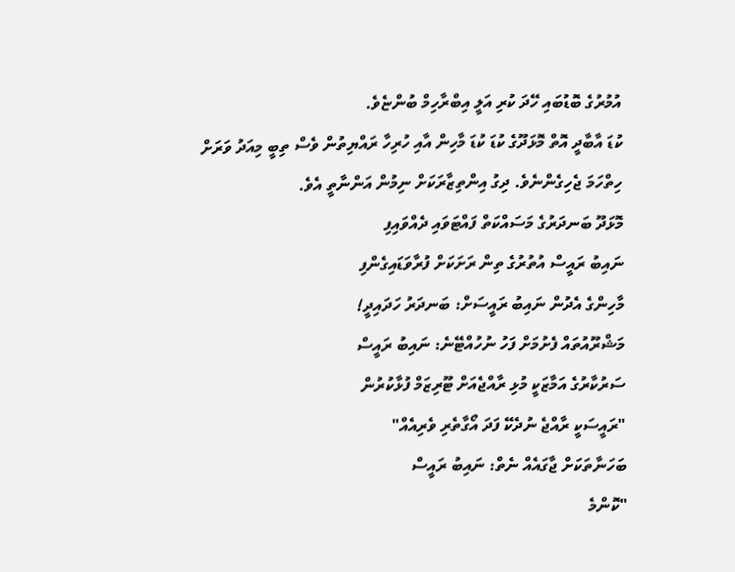އުމުރުގެ ބޮޑުބައި ހޭދަ ކުރި އަލީ އިބްރާހިމް ބުންޏެވެ.
ކުޑަ އާބާދީ އޮތް މޮޅަދޫގެ ކުޑަ ކުޑަ މާހިން އާއި ހުރިހާ ރައްޔިތުން ވެސް ތިބީ މިއަދު ވަރަށް ހިތްހަމަ ޖެހިގެންނެވެ. ދިގު އިންތިޒާރަކަށް ނިމުން އަންނާތީ އެވެ.
މޮޅަދޫ ބަނދަރުގެ މަސައްކަތް ފައްޓަވައި ދެއްވައިފި
ނައިބު ރައީސް އުތުރުގެ ތިން ރަށަކަށް ފުރާވަޑައިގެންފި
މާހިންގެ އެދުން ނައިބު ރައީސަށް: ބަނދަރު ހަދައިދީ!
މަޝްރޫއުތައް ފެށުމަށް ފަހު ނުހުއްޓޭނެ: ނައިބު ރައީސް
ސަރުކާރުގެ އަމާޒަކީ މުޅި ރާއްޖެއަށް ޓޫރިޒަމް ފުޅާކުރުން
"ރައީސަކީ ރާއްޖެ ނުދެކޭ ފަދަ އޯގާތެރި ވެރިއެއް"
ބަހަނާތަކަށް ޖާގައެއް ނެތް: ނައިބު ރައީސް
"ކޮންމެ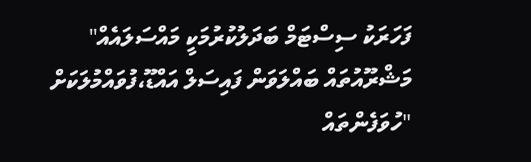ފަހަރަކު ސިސްޓަމް ބަދަލުކުރުމަކީ މައްސަލައެއް"
މަޝްރޫއުތައް ބައްލަވަން ފައިސަލް އައްޑޫ،ފުވައްމުލަކަށް
"ހުވަފެންތައް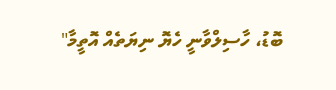ބޮޑު، ހާސިލްވާނީ ހެޔޮ ނިޔަތެއް އޮތީމާ"